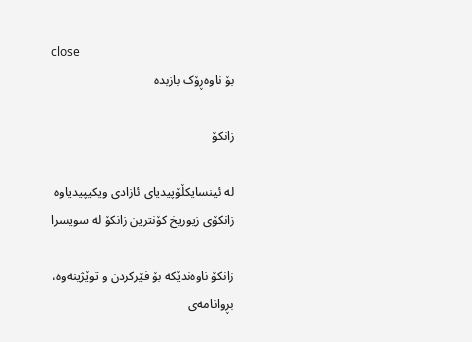close
بۆ ناوەڕۆک بازبدە

زانکۆ

لە ئینسایکڵۆپیدیای ئازادی ویکیپیدیاوە
زانکۆی زیوریخ کۆنترین زانکۆ لە سویسرا

زانکۆ ناوەندێکە بۆ فێرکردن و توێژینەوە، بڕوانامەی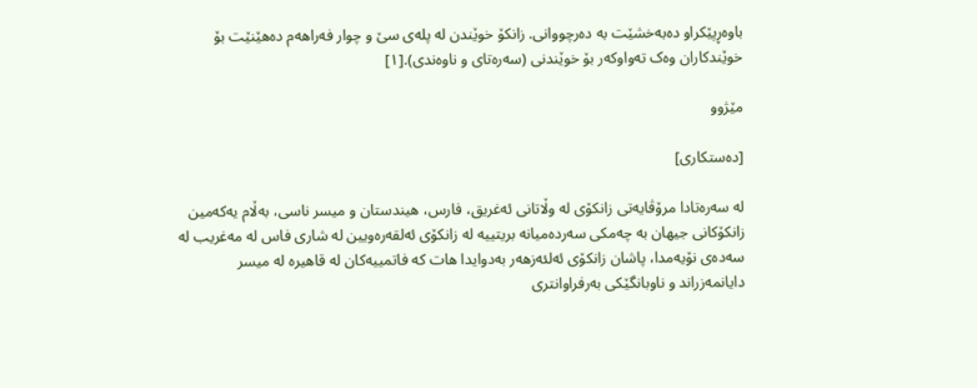باوەڕپێکراو دەبەخشێت بە دەرچووانی. زانکۆ خوێندن لە پلەی سێ و چوار فەراھەم دەھێنێت بۆ خوێندکاران وەک تەواوکەر بۆ خوێندنی (سەرەتای و ناوەندی).[١]

مێژوو

[دەستکاری]

لە سەرەتادا مرۆڤایەتی زانکۆی لە وڵاتانی ئەغریق، فارس، ھیندستان و میسر ناسی، بەڵام یەکەمین زانکۆکانی جیھان بە چەمکی سەردەمیانە بریتییە لە زانکۆی ئەلقەرەویین لە شاری فاس لە مەغریب لە سەدەی نۆیەمدا، پاشان زانکۆی ئەلئەزھەر بەدوایدا ھات کە فاتمییەکان لە قاھیرە لە میسر دایانمەزراند و ناوبانگێکی بەرفراوانتری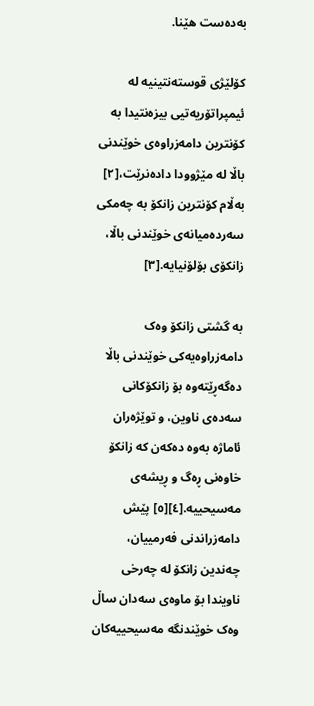بەدەست ھێنا.

کۆلێژی قوستەنتینیە لە ئیمپراتۆریەتیی بیزەنتیدا بە کۆنترین دامەزراوەی خوێندنی باڵا لە مێژوودا دادەنرێت،[٢] بەڵام کۆنترین زانکۆ بە چەمکی سەردەمیانەی خوێندنی باڵا، زانکۆی بۆلۆنیایە.[٣]

بە گشتی زانکۆ وەک دامەزراوەیەکی خوێندنی باڵا دەگەڕێتەوە بۆ زانکۆکانی سەدەی ناوین، و توێژەران ئاماژە بەوە دەکەن کە زانکۆ خاوەنی ڕەگ و ڕیشەی مەسیحییە.[٤][٥] پێش دامەزراندنی فەرمییان، چەندین زانکۆ لە چەرخی ناویندا بۆ ماوەی سەدان ساڵ وەک خوێندنگە مەسیحییەکان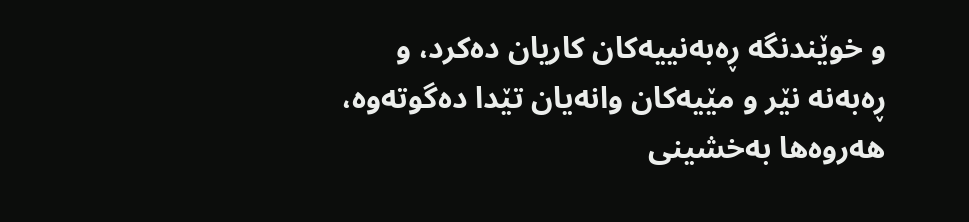و خوێندنگە ڕەبەنییەکان کاریان دەکرد، و ڕەبەنە نێر و مێیەکان وانەیان تێدا دەگوتەوە، ھەروەھا بەخشینی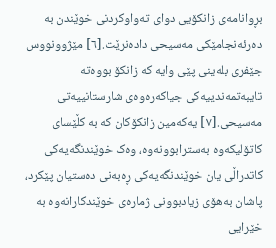بڕوانامەی زانکۆیی دوای تەواوکردنی خوێندن بە دەرئەنجامێکی مەسیحی دادەنرێت.[٦] مێژوونووس جێفری بلەینی پێی وایە کە زانکۆ بووەتە تایبەتمەندییەکی جیاکەرەوەی شارستانییەتی مەسیحی.[٧] یەکەمین زانکۆکان کە بە کڵێسای کاتۆلیکەوە بەسترابوونەوە، وەک خوێندنگەیەکی کاتدراڵی یان خوێندنگەیەکی ڕەبەنی دەستیان پێکرد، پاشان بەھۆی زیادبوونی ژمارەی خوێندکارانەوە بە خێرایی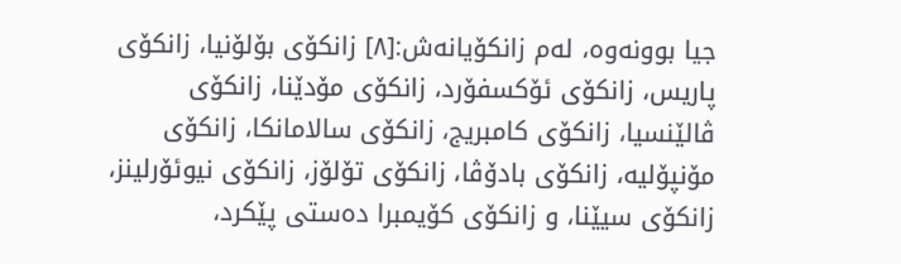جیا بوونەوە، لەم زانکۆیانەش:[٨] زانکۆی بۆلۆنیا، زانکۆی پاریس، زانکۆی ئۆکسفۆرد، زانکۆی مۆدێنا، زانکۆی ڤالێنسیا، زانکۆی کامبریج، زانکۆی سالامانکا، زانکۆی مۆنپۆلیە، زانکۆی بادۆڤا، زانکۆی تۆلۆز، زانکۆی نیوئۆرلینز، زانکۆی سیێنا، و زانکۆی کۆیمبرا دەستی پێکرد،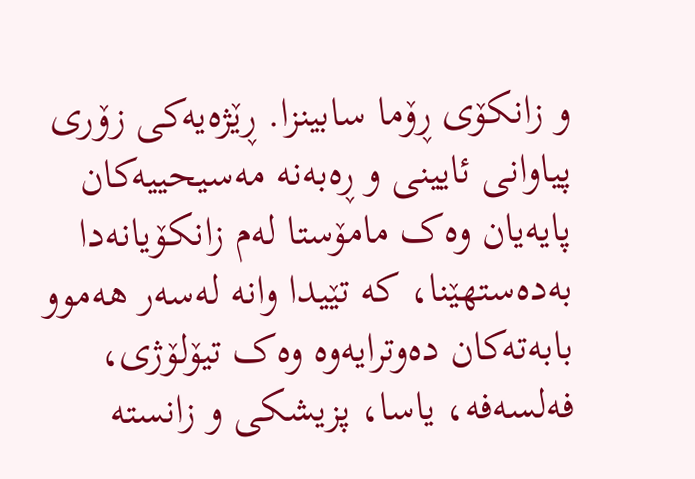و زانکۆی ڕۆما سابینزا. ڕێژەیەکی زۆری پیاوانی ئایینی و ڕەبەنە مەسیحییەکان پایەیان وەک مامۆستا لەم زانکۆیانەدا بەدەستھێنا، کە تێیدا وانە لەسەر ھەموو بابەتەکان دەوترایەوە وەک تیۆلۆژی، فەلسەفە، یاسا، پزیشکی و زانستە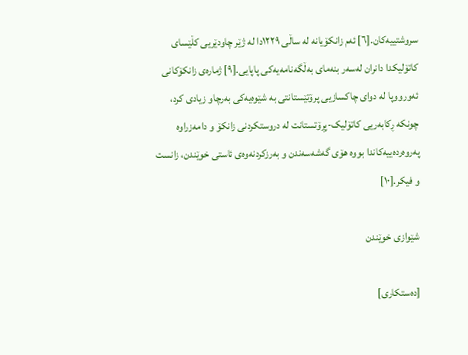سروشتییەکان.[٦] ئەم زانکۆیانە لە ساڵی ١٢٢٩دا لە ژێر چاودێریی کڵێسای کاتۆلیکدا دانران لەسەر بنەمای بەڵگەنامەیەکی پاپایی.[٩] ژمارەی زانکۆکانی ئەورووپا لە دوای چاکسازیی پرۆتێستانتی بە شێوەیەکی بەرچاو زیادی کرد، چونکە ڕکابەریی کاتۆلیک-پڕۆتستانت لە دروستکردنی زانکۆ و دامەزراوە پەروەردەییەکاندا بووە ھۆی گەشەسەندن و بەرزکردنەوەی ئاستی خوێندن، زانست و فیکر.[١٠]

شێوازی خوێندن

[دەستکاری]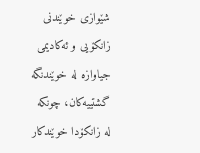شێوازی خوێندنی زانکۆیی و ئەکادیمی جیاوازە لە خوێندنگە گشتییەکان، چونکە لە زانکۆدا خوێندکار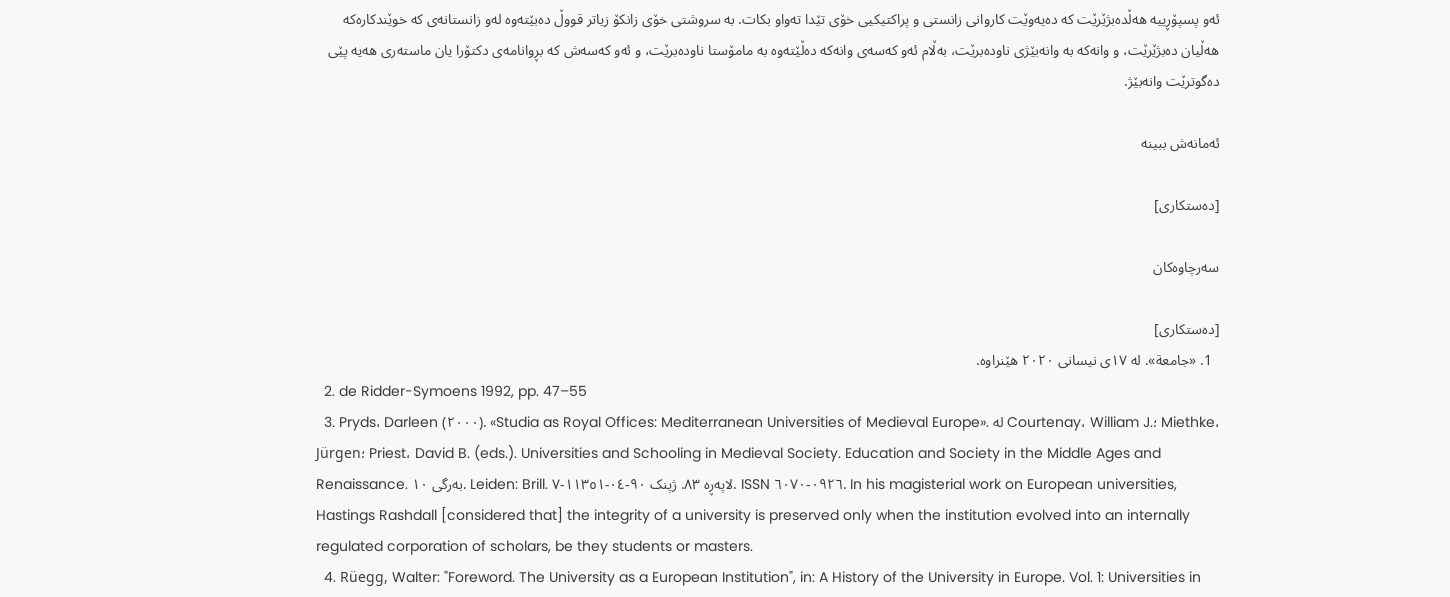ئەو پسپۆڕییە ھەڵدەبژێرێت کە دەیەوێت کاروانی زانستی و پراکتیکیی خۆی تێدا تەواو بکات. بە سروشتی خۆی زانکۆ زیاتر قووڵ دەبێتەوە لەو زانستانەی کە خوێندکارەکە ھەڵیان دەبژێرێت، و وانەکە بە وانەبێژی ناودەبرێت، بەڵام ئەو کەسەی وانەکە دەڵێتەوە بە مامۆستا ناودەبرێت، و ئەو کەسەش کە بڕوانامەی دکتۆرا یان ماستەری ھەیە پێی دەگوترێت وانەبێژ.

ئەمانەش ببینە

[دەستکاری]

سەرچاوەکان

[دەستکاری]
  1. «جامعة». لە ١٧ی نیسانی ٢٠٢٠ ھێنراوە.
  2. de Ridder-Symoens 1992, pp. 47–55
  3. Pryds، Darleen (٢٠٠٠). «Studia as Royal Offices: Mediterranean Universities of Medieval Europe». لە Courtenay، William J.؛ Miethke، Jürgen؛ Priest، David B. (eds.). Universities and Schooling in Medieval Society. Education and Society in the Middle Ages and Renaissance. بەرگی ١٠. Leiden: Brill. لاپەڕە ٨٣. ژپنک ٩٠-٠٤-١١٣٥١-٧. ISSN ٠٩٢٦-٦٠٧٠. In his magisterial work on European universities, Hastings Rashdall [considered that] the integrity of a university is preserved only when the institution evolved into an internally regulated corporation of scholars, be they students or masters.
  4. Rüegg, Walter: "Foreword. The University as a European Institution", in: A History of the University in Europe. Vol. 1: Universities in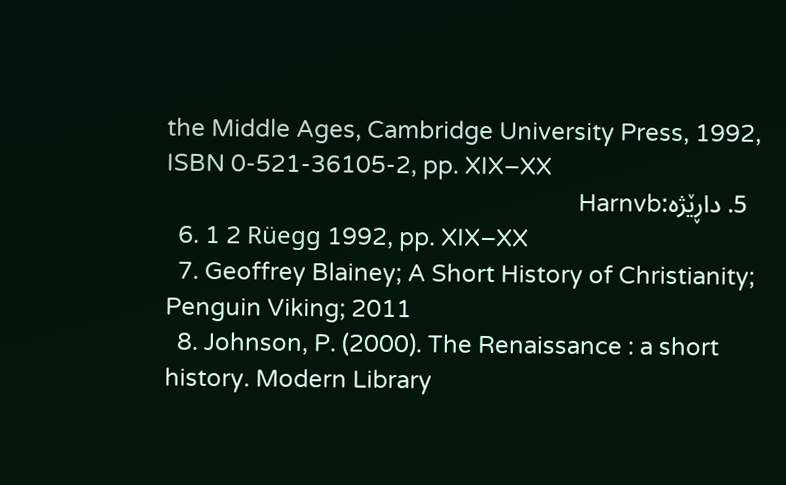the Middle Ages, Cambridge University Press, 1992, ISBN 0-521-36105-2, pp. XIX–XX
  5. داڕێژە:Harnvb
  6. 1 2 Rüegg 1992, pp. XIX–XX
  7. Geoffrey Blainey; A Short History of Christianity; Penguin Viking; 2011
  8. Johnson, P. (2000). The Renaissance : a short history. Modern Library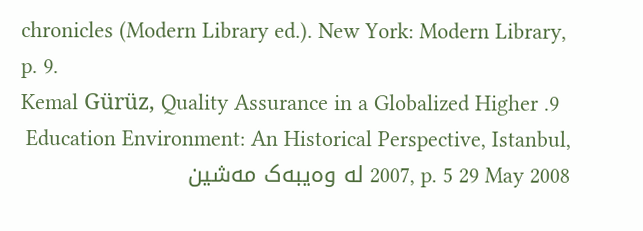chronicles (Modern Library ed.). New York: Modern Library, p. 9.
  9. Kemal Gürüz, Quality Assurance in a Globalized Higher Education Environment: An Historical Perspective, Istanbul, 2007, p. 5 29 May 2008 لە وەیبەک مەشین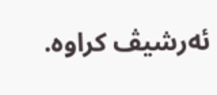ئەرشیڤ کراوە.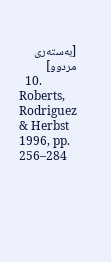[بەستەری مردوو]
  10. Roberts, Rodriguez & Herbst 1996, pp. 256–284